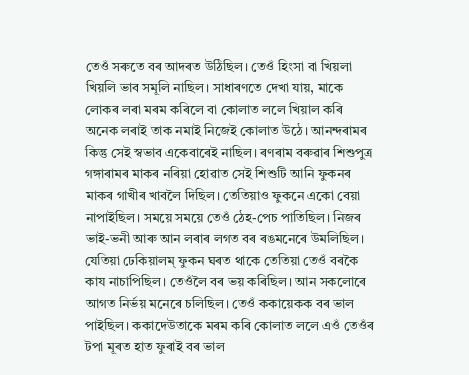তেওঁ সৰুতে বৰ আদৰত উঠিছিল। তেওঁ হিংসা বা খিয়লা খিয়লি ভাব সমূলি নাছিল। সাধাৰণতে দেখা যায়, মাকে লোকৰ লৰা মৰম কৰিলে বা কোলাত ললে খিয়াল কৰি অনেক লৰাই তাক নমাই নিজেই কোলাত উঠে। আনন্দৰামৰ কিন্তু সেই স্বভাব একেবাৰেই নাছিল। ৰণৰাম বৰুৱাৰ শিশুপুত্ৰ গঙ্গাৰামৰ মাকৰ নৰিয়া হোৱাত সেই শিশুটি আনি ফুকনৰ মাকৰ গাখীৰ খাবলৈ দিছিল। তেতিয়াও ফুকনে একো বেয়া নাপাইছিল। সময়ে সময়ে তেওঁ ঠেহ-পেচ পাতিছিল। নিজৰ ভাই-ভনী আৰু আন লৰাৰ লগত বৰ ৰঙমনেৰে উমলিছিল। যেতিয়া ঢেকিয়ালম্ ফুকন ঘৰত থাকে তেতিয়া তেওঁ বৰকৈ কায নাচাপিছিল। তেওঁলৈ বৰ ভয় কৰিছিল। আন সকলোৰে আগত নিৰ্ভয় মনেৰে চলিছিল। তেওঁ ককায়েকক বৰ ভাল পাইছিল। ককাদেউতাকে মৰম কৰি কোলাত ললে এওঁ তেওঁৰ টপা মূৰত হাত ফুৰাই বৰ ভাল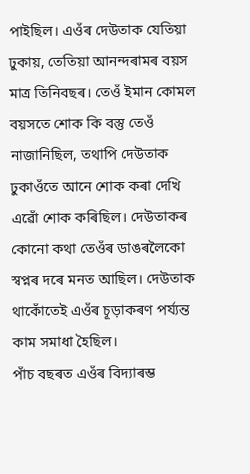পাইছিল। এওঁৰ দেউতাক যেতিয়া ঢুকায়, তেতিয়া আনন্দৰামৰ বয়স মাত্ৰ তিনিবছৰ। তেওঁ ইমান কোমল বয়সতে শোক কি বস্তু তেওঁ নাজানিছিল, তথাপি দেউতাক ঢুকাওঁতে আনে শোক কৰা দেখি এৱোঁ শোক কৰিছিল। দেউতাকৰ কোনো কথা তেওঁৰ ডাঙৰলৈকো স্বপ্নৰ দৰে মনত আছিল। দেউতাক থাকোঁতেই এওঁৰ চূড়াকৰণ পৰ্য্যন্ত কাম সমাধা হৈছিল।
পাঁচ বছৰত এওঁৰ বিদ্যাৰম্ভ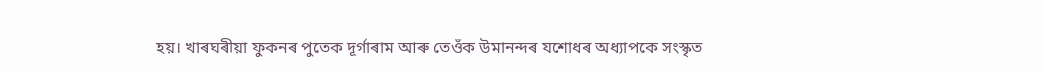হয়। খাৰঘৰীয়া ফুকনৰ পুতেক দূৰ্গাৰাম আৰু তেওঁক উমানন্দৰ যশোধৰ অধ্যাপকে সংস্কৃত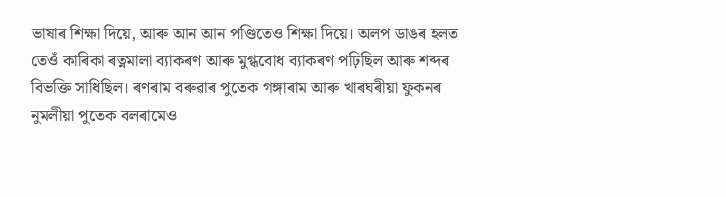ভাষাৰ শিক্ষা দিয়ে, আৰু আন আন পণ্ডিতেও শিক্ষা দিয়ে। অলপ ডাঙৰ হলত তেওঁ কাৰিকা ৰত্নমালা ব্যাকৰণ আৰু মুগ্ধবোধ ব্যাকৰণ পঢ়িছিল আৰু শব্দৰ বিভক্তি সাধিছিল। ৰণৰাম বৰুৱাৰ পুতেক গঙ্গাৰাম আৰু খাৰঘৰীয়া ফুকনৰ নুমলীয়া পুতেক বলৰামেও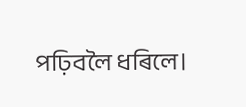পঢ়িবলৈ ধৰিলে।